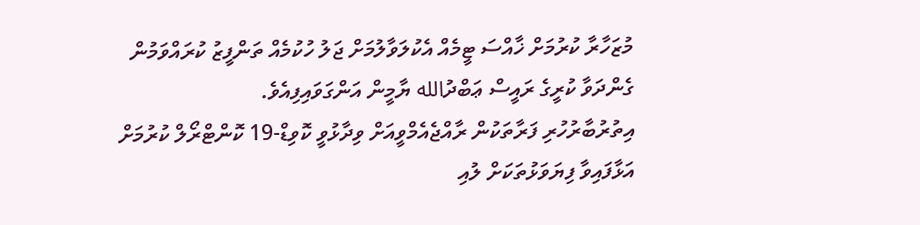މުޒަހާރާ ކުރުމަށް ޚާއްސަ ޓީމެއް އެކުލަވާލުމަށް ޖަލު ހުކުމެއް ތަންފީޒު ކުރައްވަމުން ގެންދަވާ ކުރީގެ ރައީސް ޢަބްދުالله ޔާމީން އަންގަވައިފިއެވެ.
އިތުރުބާރުހުރި ފަރާތަކުން ރާއްޖެއެމްވީއަށް ވިދާޅުވީ ކޮވިޑް-19 ކޮންޓްރޯލް ކުރުމަށް އަޅާފައިވާ ފިޔަވަޅުތަކަށް ލުއި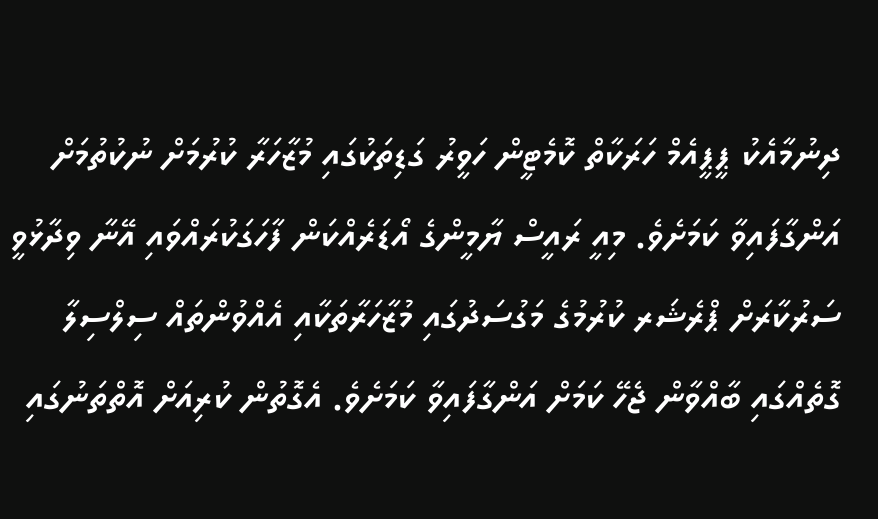ދިނުމާއެކު ޕީޕީއެމް ހަރަކާތް ކޮމެޓީން ހަވީރު ގަޑިތަކުގައި މުޒާހަރާ ކުރުމަށް ނުކުތުމަށް އަންގާފައިވާ ކަމަށެވެ. މިއީ ރައީސް ޔާމީންގެ އޯޑަރެއްކަން ފާހަގަކުރައްވައި އޭނާ ވިދާޅުވީ ސަރުކާރަށް ޕްރެޝަރ ކުރުމުގެ މަގުސަދުގައި މުޒާހަރާތަކާއި އެއްވުންތައް ސިލްސިލާ ގޮތެއްގައި ބާއްވާން ޖެހޭ ކަމަށް އަންގާފައިވާ ކަމަށެވެ. އެގޮތުން ކުރިއަށް އޮތްތަނުގައި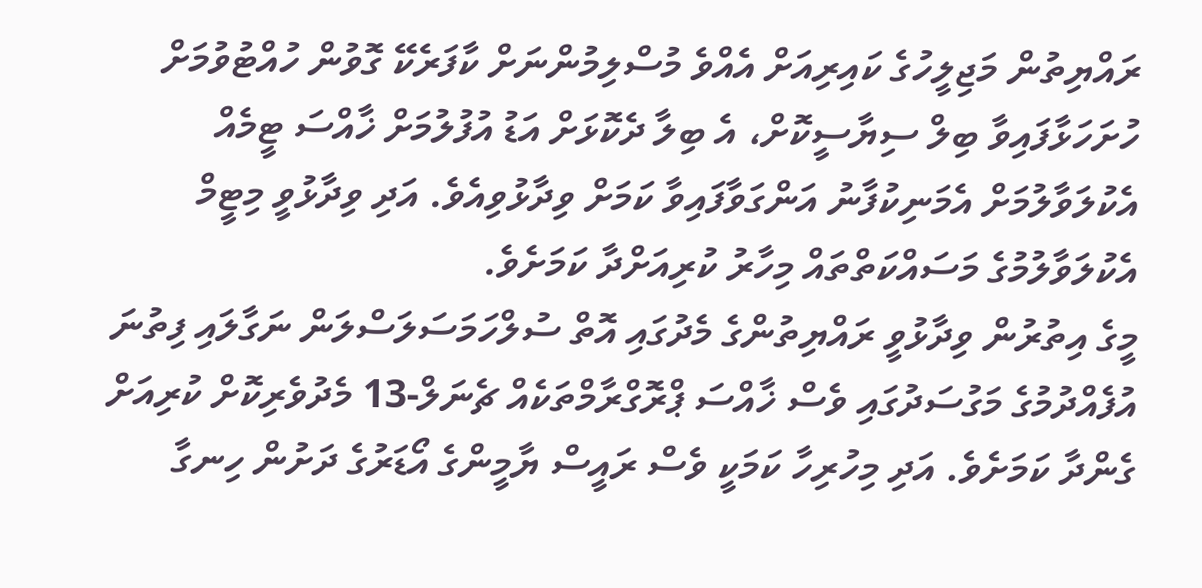ރައްޔިތުން މަޖިލީހުގެ ކައިރިއަށް އެއްވެ މުސްލިމުންނަށް ކާފަރެކޭ ގޮވުން ހުއްޓުވުމަށް ހުށަހަޅާފައިވާ ބިލް ސިޔާސީކޮށް، އެ ބިލާ ދެކޮޅަށް އަޑު އުފުލުމަށް ޚާއްސަ ޓީމެއް އެކުލަވާލުމަށް އެމަނިކުފާނު އަންގަވާފައިވާ ކަމަށް ވިދާޅުވިއެވެ. އަދި ވިދާޅުވީ މިޓީމް އެކުލަވާލުމުގެ މަސައްކަތްތައް މިހާރު ކުރިއަށްދާ ކަމަށެވެ.
މީގެ އިތުރުން ވިދާޅުވީ ރައްޔިތުންގެ މެދުގައި އޮތް ސުލްހަމަސަލަސްލަން ނަގާލައި ފިތުނަ އުފެއްދުމުގެ މަގުސަދުގައި ވެސް ޚާއްސަ ޕްރޮގްރާމްތަކެއް ޗެނަލް-13 މެދުވެރިކޮށް ކުރިއަށް ގެންދާ ކަމަށެވެ. އަދި މިހުރިހާ ކަމަކީ ވެސް ރައީސް ޔާމީންގެ އޯޑަރުގެ ދަށުން ހިނގާ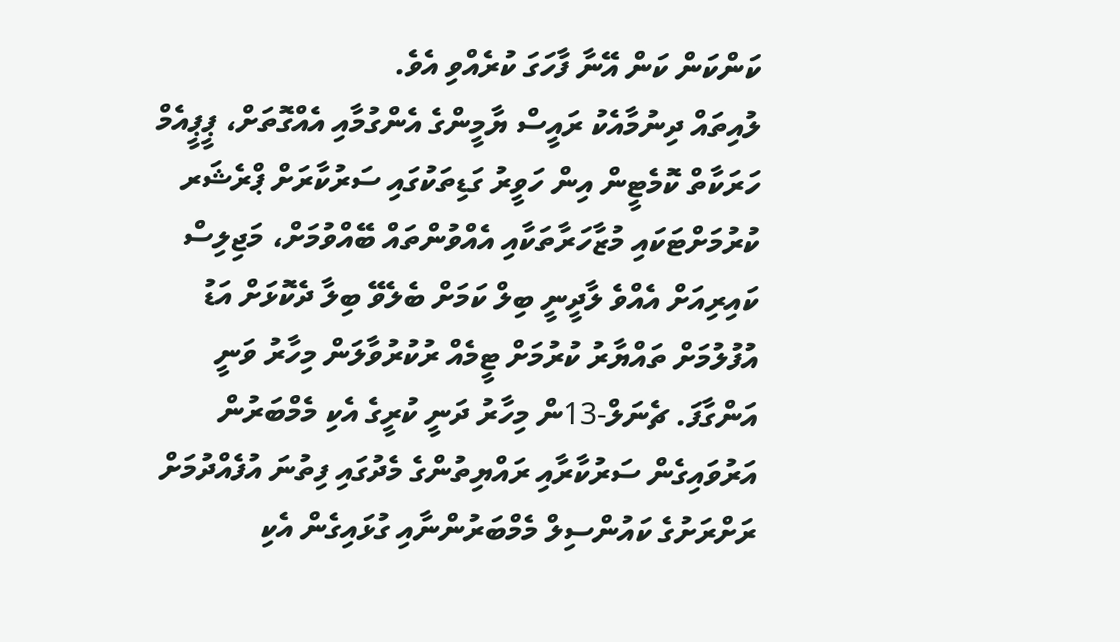ކަންކަން ކަން އޭނާ ފާހަގަ ކުރެއްވި އެވެ.
ލުއިތައް ދިނުމާއެކު ރައީސް ޔާމީންގެ އެންގުމާއި އެއްގޮތަށް، ޕީޕީއެމް ހަރަކާތް ކޮމެޓީން އިން ހަވީރު ގަޑިތަކުގައި ސަރުކާރަށް ޕްރެޝަރ ކުރުމަށްޓަކައި މުޒާހަރާތަކާއި އެއްވުންތައް ބޭއްވުމަށް، މަޖިލިސް ކައިރިއަށް އެއްވެ ލާދީނީ ބިލް ކަމަށް ބެލެވޭ ބިލާ ދެކޮޅަށް އަޑު އުފުލުމަށް ތައްޔާރު ކުރުމަށް ޓީމެއް ރުކުރުވާލަން މިހާރު ވަނީ އަންގާފަ. ޗެނަލް-13ން މިހާރު ދަނީ ކުރީގެ އެކި މެމްބަރުން އަރުވައިގެން ސަރުކާރާއި ރައްޔިތުންގެ މެދުގައި ފިތުނަ އުފެއްދުމަށް ރަށްރަށުގެ ކައުންސިލް މެމްބަރުންނާއި ގުޅައިގެން އެކި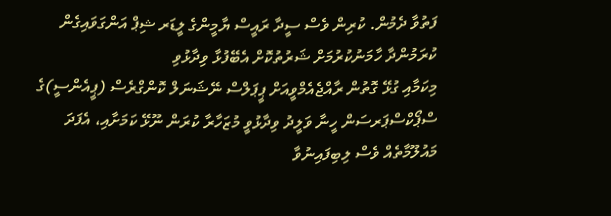ފަތުވާ ދެމުން. ކުރިން ވެސް ސީދާ ރައީސް ޔާމީންގެ ލީޑަރ ޝިޕް އަންގަވައިގެން ކުރަމުންދާ ހާމަނުކުރުމަށް ޝަރުތުކޮށް އެބޭފުޅާ ވިދާޅުވި
މިކަމާއި ގުޅޭ ގޮތުން ރާއްޖެއެމްވީއަށް ޕީޕަލްސް ނޭޝަނަލް ކޮންގްރެސް (ޕީއެންސީ)ގެ ސްޕޯކްސްޕަރސަން ހީނާ ވަލީދު ވިދާޅުވީ މުޒަހާރާ ކުރަން ނޫޅޭ ކަމަށާއި، އެފަދަ މައުލޫމާތެއް ވެސް ލިބިފައިނުވާ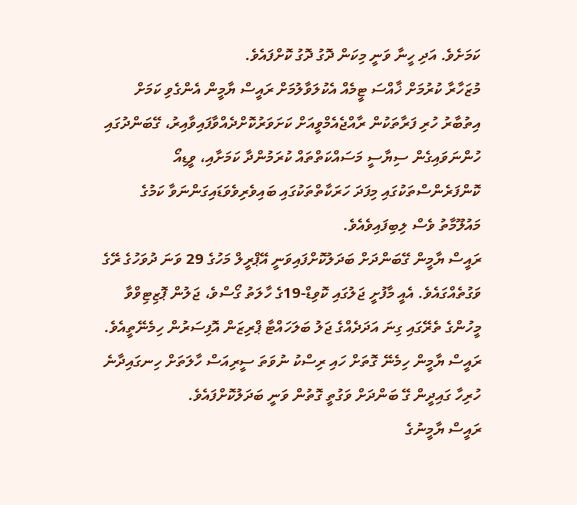ކަމަށެވެ. އަދި ހީނާ ވަނީ މިކަން ދޮގު ދޮގު ކޮށްފައެވެ.
މުޒަހާރާ ކުރުމަށް ޚާއްސަ ޓީމެއް އެކުލަވާލުމަށް ރައީސް ޔާމީން އެންގެވި ކަމަށް އިތުބާރު ހުރި ފަރާތަކުން ރާއްޖެއެމްވީއަށް ކަށަވަރުކޮށްދެއްވާފައިވާއިރު، ގޭބަންދުގައި ހުންނަވައިގެން ސިޔާސީ މަސައްކަތްތައް ކުރަމުންދާ ކަމަށާއި، ވީޑިއޯ ކޮންފަރެންސްތަކުގައި މިފަދަ ހަރަކާތްތަކުގައި ބައިވެރިވެވަޑައިގަންނަވާ ކަމުގެ މައުލޫމާތު ވެސް ލިބިފައިވެއެވެ.
ރައީސް ޔާމީން ގޭބަންދަށް ބަދަލުކޮށްފައިވަނީ އޭޕްރީލް މަހުގެ 29 ވަނަ ދުވަހުގެ ރޭގެ ވަގުތެއްގައެވެ. އެއީ މާފުށީ ޖަލުގައި ކޮވިޑް-19ގެ ހާލަތު ގޯސްވެ، ޖަލުން ޕޮޒިޓިވްވާ މީހުންގެ ތެރޭގައި ގިނަ އަދަދެއްގެ ޖަލު ބަލަހައްޓާ ޕްރިޒަން އޮފިސަރުން ހިމެނޭތީއެވެ. ރައީސް ޔާމީން ހިމެނޭ ގޮތަށް ހައި ރިސްކު ނުވަތަ ސީރިއަސް ހާލަތަށް ހިނގައިދާނެ ހުރިހާ ގައިދީން ގޭ ބަންދަށް ވަގުތީ ގޮތުން ވަނީ ބަދަލުކޮށްފައެވެ.
ރައީސް ޔާމީނުގެ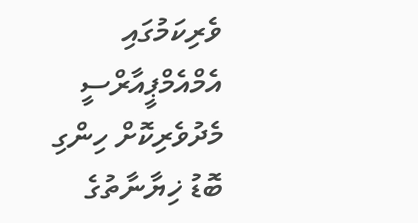ވެރިކަމުގައި އެމްއެމްޕީއާރްސީ މެދުވެރިކޮށް ހިންގި ބޮޑު ޚިޔާނާތުގެ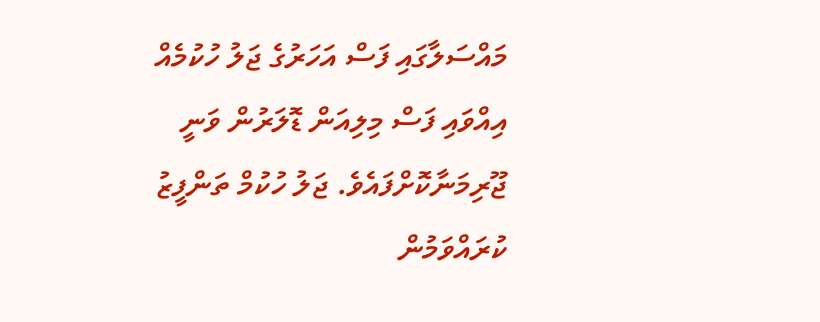މައްސަލާގައި ފަސް އަހަރުގެ ޖަލު ހުކުމެއް އިއްވައި ފަސް މިލިއަން ޑޮލަރުން ވަނީ ޖޫރިމަނާކޮށްފައެވެ. ޖަލު ހުކުމް ތަންފީޒު ކުރައްވަމުން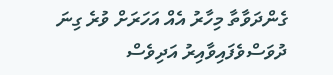ގެންދަވާތާ މިހާރު އެއް އަހަރަށް ވުރެ ގިނަ ދުވަސްވެފައިވާއިރު އަދިވެސް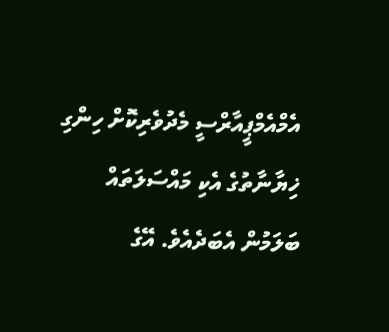އެމްއެމްޕީއާރްސީ މެދުވެރިކޮށް ހިންގި ޚިޔާނާތުގެ އެކި މައްސަލަތައް ބަލަމުން އެބަދެއެވެ. އޭގެ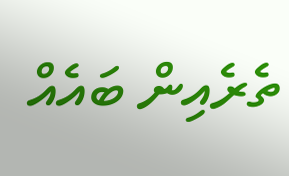ތެރެއިން ބައެއް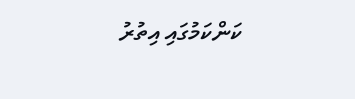ކަންކަމުގައި އިތުރު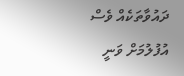ދައުވާތަކެއް ވެސް އުފުލުމަށް ވަނީ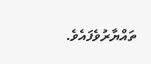ތައްޔާރުވެފައެވެ.